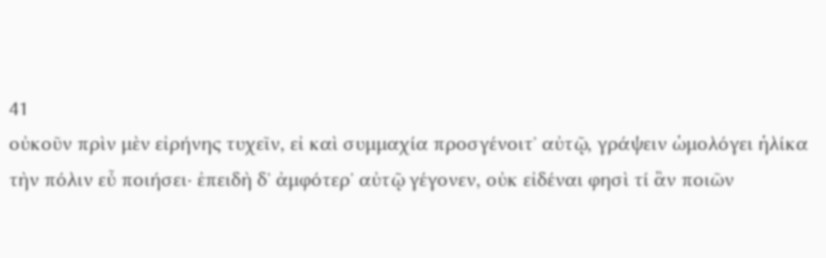41
οὐκοῦν πρὶν μὲν εἰρήνης τυχεῖν, εἰ καὶ συμμαχία προσγένοιτʼ αὐτῷ, γράψειν ὡμολόγει ἡλίκα τὴν πόλιν εὖ ποιήσει· ἐπειδὴ δʼ ἀμφότερʼ αὐτῷ γέγονεν, οὐκ εἰδέναι φησὶ τί ἂν ποιῶν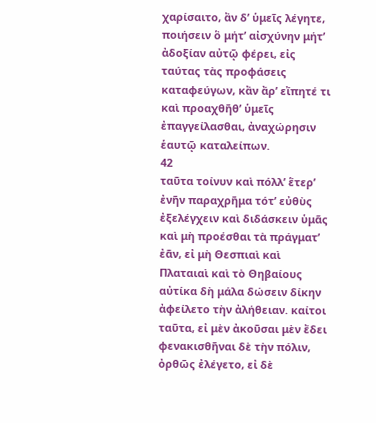χαρίσαιτο, ἂν δʼ ὑμεῖς λέγητε, ποιήσειν ὃ μήτʼ αἰσχύνην μήτʼ ἀδοξίαν αὐτῷ φέρει, εἰς ταύτας τὰς προφάσεις καταφεύγων, κἂν ἄρʼ εἴπητέ τι καὶ προαχθῆθʼ ὑμεῖς ἐπαγγείλασθαι, ἀναχώρησιν ἑαυτῷ καταλείπων.
42
ταῦτα τοίνυν καὶ πόλλʼ ἕτερʼ ἐνῆν παραχρῆμα τότʼ εὐθὺς ἐξελέγχειν καὶ διδάσκειν ὑμᾶς καὶ μὴ προέσθαι τὰ πράγματʼ ἐᾶν, εἰ μὴ Θεσπιαὶ καὶ Πλαταιαὶ καὶ τὸ Θηβαίους αὐτίκα δὴ μάλα δώσειν δίκην ἀφείλετο τὴν ἀλήθειαν. καίτοι ταῦτα, εἰ μὲν ἀκοῦσαι μὲν ἔδει φενακισθῆναι δὲ τὴν πόλιν, ὀρθῶς ἐλέγετο, εἰ δὲ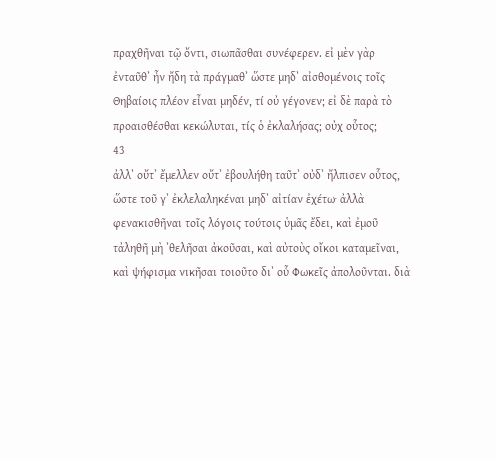πραχθῆναι τῷ ὄντι, σιωπᾶσθαι συνέφερεν. εἰ μὲν γὰρ ἐνταῦθʼ ἦν ἤδη τὰ πράγμαθʼ ὥστε μηδʼ αἰσθομένοις τοῖς Θηβαίοις πλέον εἶναι μηδέν, τί οὐ γέγονεν; εἰ δὲ παρὰ τὸ προαισθέσθαι κεκώλυται, τίς ὁ ἐκλαλήσας; οὐχ οὗτος;
43
ἀλλʼ οὔτʼ ἔμελλεν οὔτʼ ἐβουλήθη ταῦτʼ οὐδʼ ἤλπισεν οὗτος, ὥστε τοῦ γʼ ἐκλελαληκέναι μηδʼ αἰτίαν ἐχέτω· ἀλλὰ φενακισθῆναι τοῖς λόγοις τούτοις ὑμᾶς ἔδει, καὶ ἐμοῦ τἀληθῆ μὴ ʼθελῆσαι ἀκοῦσαι, καὶ αὐτοὺς οἴκοι καταμεῖναι, καὶ ψήφισμα νικῆσαι τοιοῦτο διʼ οὗ Φωκεῖς ἀπολοῦνται. διὰ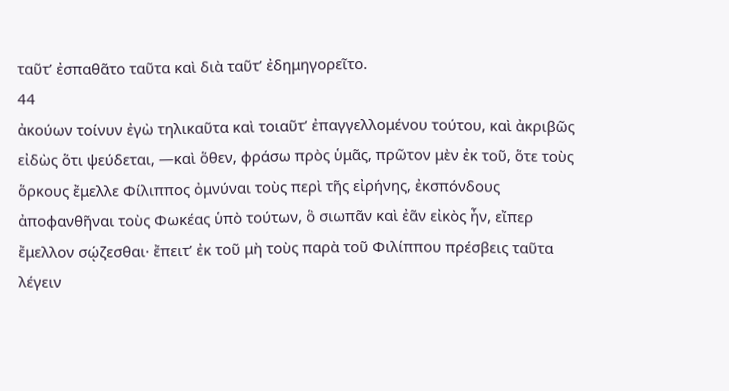ταῦτʼ ἐσπαθᾶτο ταῦτα καὶ διὰ ταῦτʼ ἐδημηγορεῖτο.
44
ἀκούων τοίνυν ἐγὼ τηλικαῦτα καὶ τοιαῦτʼ ἐπαγγελλομένου τούτου, καὶ ἀκριβῶς εἰδὼς ὅτι ψεύδεται, —καὶ ὅθεν, φράσω πρὸς ὑμᾶς, πρῶτον μὲν ἐκ τοῦ, ὅτε τοὺς ὅρκους ἔμελλε Φίλιππος ὀμνύναι τοὺς περὶ τῆς εἰρήνης, ἐκσπόνδους ἀποφανθῆναι τοὺς Φωκέας ὑπὸ τούτων, ὃ σιωπᾶν καὶ ἐᾶν εἰκὸς ἦν, εἴπερ ἔμελλον σῴζεσθαι· ἔπειτʼ ἐκ τοῦ μὴ τοὺς παρὰ τοῦ Φιλίππου πρέσβεις ταῦτα λέγειν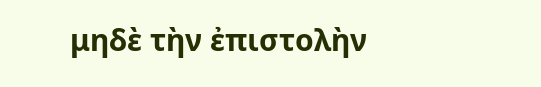μηδὲ τὴν ἐπιστολὴν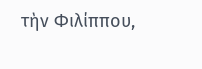τὴν Φιλίππου,